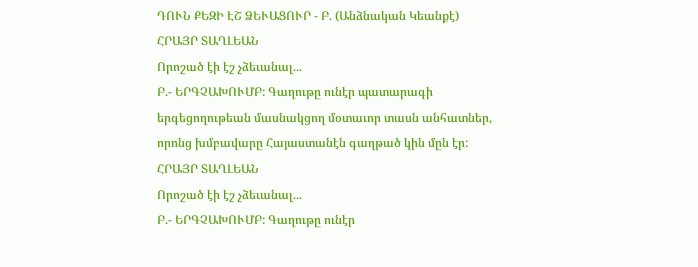ԴՈՒՆ ՔԵԶԻ ԷՇ ՁԵՒԱՑՈՒՐ - Բ. (Անձնական Կեանքէ)
ՀՐԱՅՐ ՏԱՂԼԵԱՆ
Որոշած էի էշ չձեւանալ...
Բ.- ԵՐԳՉԱԽՈՒՄԲ: Գաղութը ունէր պատարագի երգեցողութեան մասնակցող մօտաւոր տասն անհատներ, որոնց խմբավարը Հայաստանէն գաղթած կին մըն էր:
ՀՐԱՅՐ ՏԱՂԼԵԱՆ
Որոշած էի էշ չձեւանալ...
Բ.- ԵՐԳՉԱԽՈՒՄԲ: Գաղութը ունէր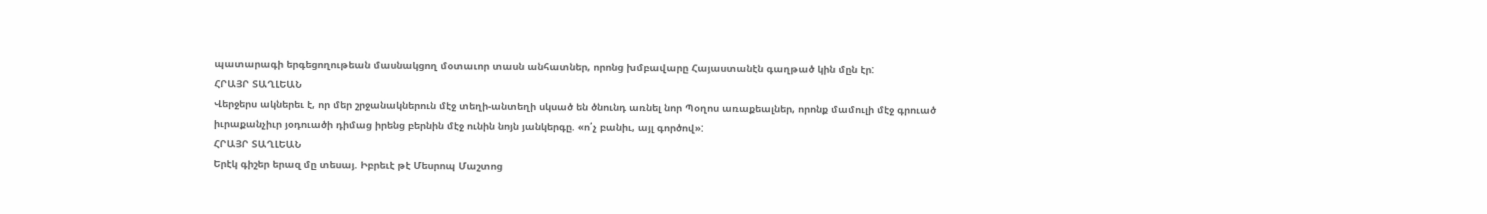պատարագի երգեցողութեան մասնակցող մօտաւոր տասն անհատներ, որոնց խմբավարը Հայաստանէն գաղթած կին մըն էր:
ՀՐԱՅՐ ՏԱՂԼԵԱՆ
Վերջերս ակներեւ է, որ մեր շրջանակներուն մէջ տեղի-անտեղի սկսած են ծնունդ առնել նոր Պօղոս առաքեալներ, որոնք մամուլի մէջ գրուած իւրաքանչիւր յօդուածի դիմաց իրենց բերնին մէջ ունին նոյն յանկերգը. «ո՛չ բանիւ, այլ գործով»:
ՀՐԱՅՐ ՏԱՂԼԵԱՆ
Երէկ գիշեր երազ մը տեսայ. Իբրեւէ թէ Մեսրոպ Մաշտոց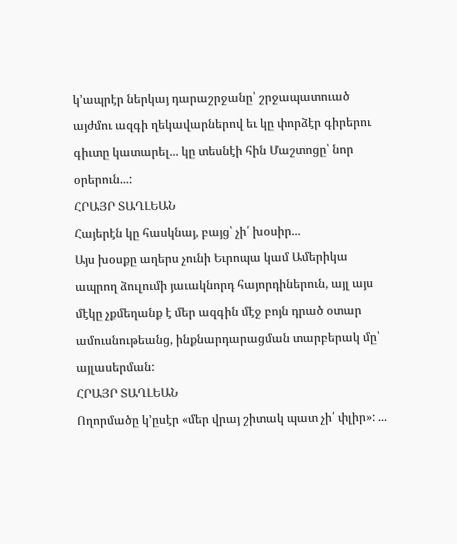կ՚ապրէր ներկայ դարաշրջանը՝ շրջապատուած այժմու ազգի ղեկավարներով եւ կը փորձէր գիրերու գիւտը կատարել... կը տեսնէի հին Մաշտոցը՝ նոր օրերուն...:
ՀՐԱՅՐ ՏԱՂԼԵԱՆ
Հայերէն կը հասկնայ, բայց՝ չի՛ խօսիր...
Այս խօսքը աղերս չունի Եւրոպա կամ Ամերիկա ապրող ձուլումի յաւակնորդ հայորդիներուն, այլ այս մէկը չքմեղանք է մեր ազգին մէջ բոյն դրած օտար ամուսնութեանց, ինքնարդարացման տարբերակ մը՝ այլասերման:
ՀՐԱՅՐ ՏԱՂԼԵԱՆ
Ողորմածը կ՚ըսէր «մեր վրայ շիտակ պատ չի՛ փլիր»: ...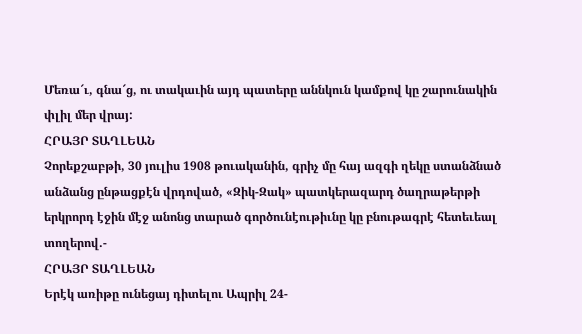Մեռա՜ւ, գնա՜ց, ու տակաւին այդ պատերը աննկուն կամքով կը շարունակին փլիլ մեր վրայ:
ՀՐԱՅՐ ՏԱՂԼԵԱՆ
Չորեքշաբթի, 30 յուլիս 1908 թուականին, գրիչ մը հայ ազգի ղեկը ստանձնած անձանց ընթացքէն վրդոված, «Զիկ-Զակ» պատկերազարդ ծաղրաթերթի երկրորդ էջին մէջ անոնց տարած գործունէութիւնը կը բնութագրէ հետեւեալ տողերով.-
ՀՐԱՅՐ ՏԱՂԼԵԱՆ
Երէկ առիթը ունեցայ դիտելու Ապրիլ 24-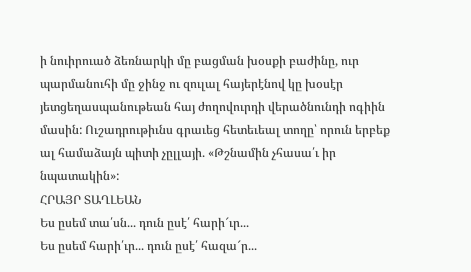ի նուիրուած ձեռնարկի մը բացման խօսքի բաժինը, ուր պարմանուհի մը ջինջ ու զուլալ հայերէնով կը խօսէր յետցեղասպանութեան հայ ժողովուրդի վերածնունդի ոգիին մասին: Ուշադրութիւնս գրաւեց հետեւեալ տողը՝ որուն երբեք ալ համաձայն պիտի չըլլայի. «Թշնամին չհասա՛ւ իր նպատակին»:
ՀՐԱՅՐ ՏԱՂԼԵԱՆ
Ես ըսեմ տա՛սն... դուն ըսէ՛ հարի՜ւր...
Ես ըսեմ հարի՛ւր... դուն ըսէ՛ հազա՜ր...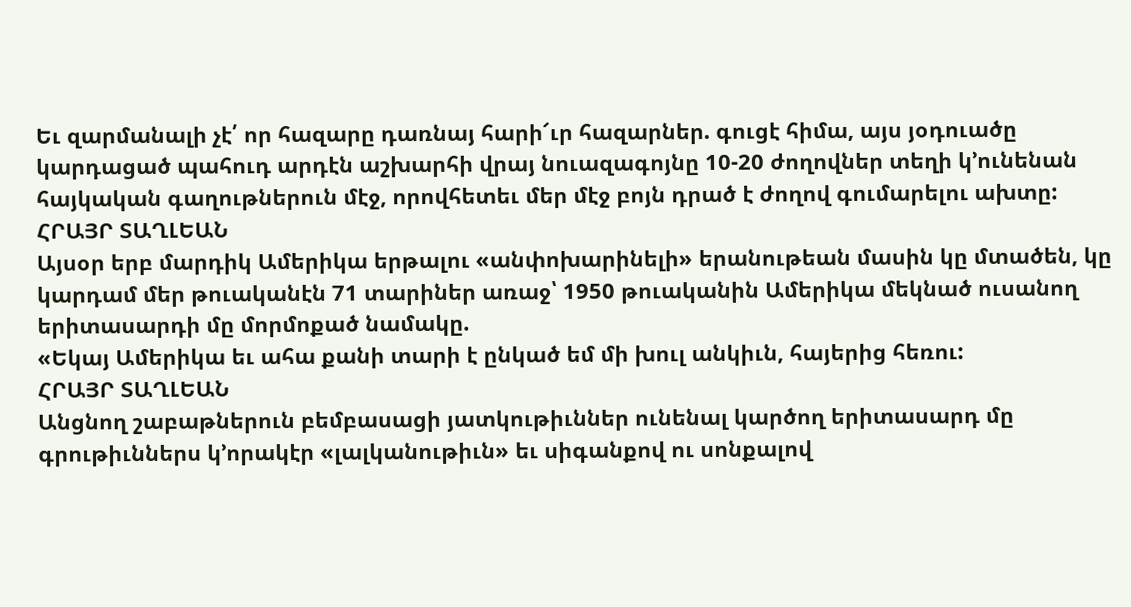Եւ զարմանալի չէ՛ որ հազարը դառնայ հարի՜ւր հազարներ. գուցէ հիմա, այս յօդուածը կարդացած պահուդ արդէն աշխարհի վրայ նուազագոյնը 10-20 ժողովներ տեղի կ՚ունենան հայկական գաղութներուն մէջ, որովհետեւ մեր մէջ բոյն դրած է ժողով գումարելու ախտը:
ՀՐԱՅՐ ՏԱՂԼԵԱՆ
Այսօր երբ մարդիկ Ամերիկա երթալու «անփոխարինելի» երանութեան մասին կը մտածեն, կը կարդամ մեր թուականէն 71 տարիներ առաջ՝ 1950 թուականին Ամերիկա մեկնած ուսանող երիտասարդի մը մորմոքած նամակը.
«Եկայ Ամերիկա եւ ահա քանի տարի է ընկած եմ մի խուլ անկիւն, հայերից հեռու:
ՀՐԱՅՐ ՏԱՂԼԵԱՆ
Անցնող շաբաթներուն բեմբասացի յատկութիւններ ունենալ կարծող երիտասարդ մը գրութիւններս կ՚որակէր «լալկանութիւն» եւ սիգանքով ու սոնքալով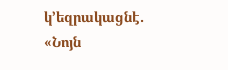կ՚եզրակացնէ. «Նոյն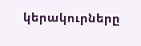կերակուրները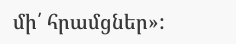մի՛ հրամցներ»: